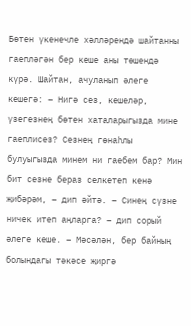Бөтен үкенечле хәлләрендә шайтанны гаепләгән бер кеше аны төшендә күрә. Шайтан, ачуланып әлеге кешегә: – Нигә сез, кешеләр, үзегезнең бөтен хаталарыгызда мине гаеплисез? Сезнең гөнаһлы булуыгызда минем ни гаебем бар? Мин бит сезне бераз селкетеп кенә җибәрәм, – дип әйтә. – Синең сүзне ничек итеп аңларга? – дип сорый әлеге кеше. – Мәсәлән, бер байның болындагы тәкәсе җиргә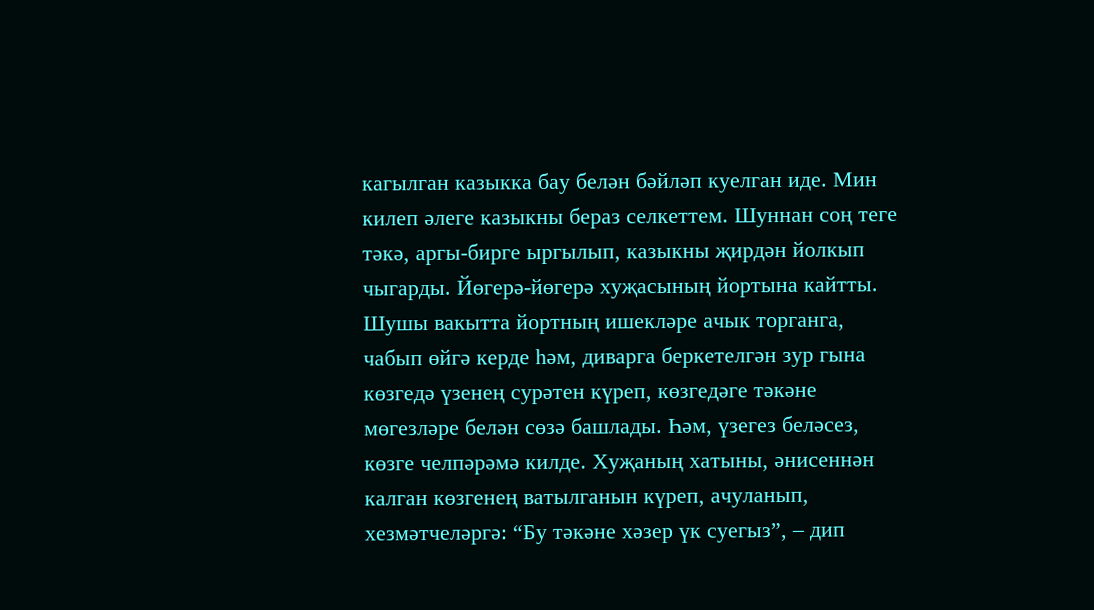кагылган казыкка бау белән бәйләп куелган иде. Мин килеп әлеге казыкны бераз селкеттем. Шуннан соң теге тәкә, аргы-бирге ыргылып, казыкны җирдән йолкып чыгарды. Йөгерә-йөгерә хуҗасының йортына кайтты. Шушы вакытта йортның ишекләре ачык торганга, чабып өйгә керде һәм, диварга беркетелгән зур гына көзгедә үзенең сурәтен күреп, көзгедәге тәкәне мөгезләре белән сөзә башлады. Һәм, үзегез беләсез, көзге челпәрәмә килде. Хуҗаның хатыны, әнисеннән калган көзгенең ватылганын күреп, ачуланып, хезмәтчеләргә: “Бу тәкәне хәзер үк суегыз”, – дип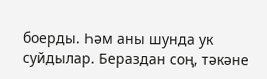боерды. Һәм аны шунда ук суйдылар. Бераздан соң, тәкәне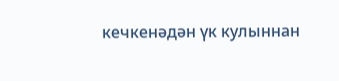кечкенәдән үк кулыннан